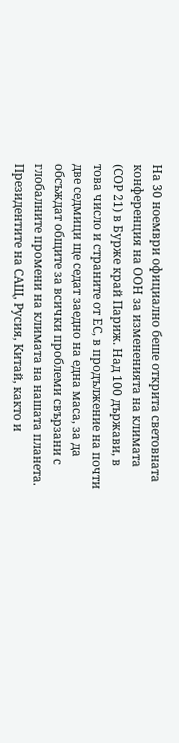На 30 ноември официално беше открита световната конференция на ООН за измененията на климата (СОР 21) в Бурже край Париж. Над 100 държави, в това число и страните от ЕС, в продължение на почти две седмици ще седат заедно на една маса, за да обсъждат общите за всички проблеми свързани с глобалните промени на климата на нашата планета. Президентите на САЩ, Русия, Китай, както и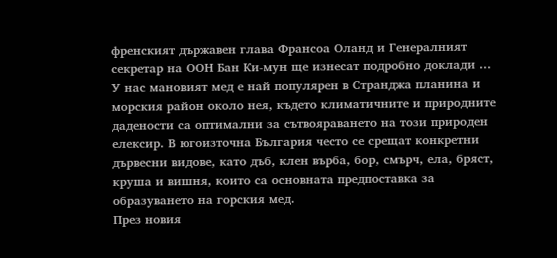френският държавен глава Франсоа Оланд и Генералният секретар на ООН Бан Ки-мун ще изнесат подробно доклади ...
У нас мановият мед е най популярен в Странджа планина и морския район около нея, където климатичните и природните дадености са оптимални за сътвояраването на този природен елексир. В югоизточна България често се срещат конкретни дървесни видове, като дъб, клен върба, бор, смърч, ела, бряст, круша и вишня, които са основната предпоставка за образуването на горския мед.
През новия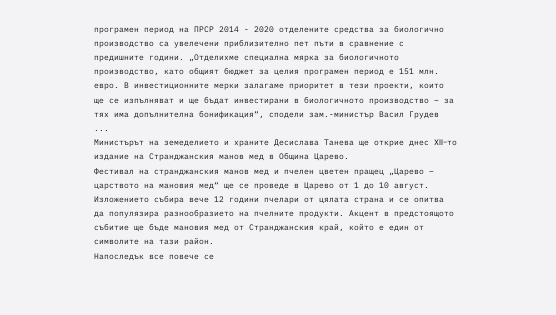програмен период на ПРСР 2014 - 2020 отделените средства за биологично производство са увелечени приблизително пет пъти в сравнение с предишните години. „Отделихме специална мярка за биологичното производство, като общият бюджет за целия програмен период е 151 млн. евро. В инвестиционните мерки залагаме приоритет в тези проекти, които ще се изпълняват и ще бъдат инвестирани в биологичното производство – за тях има допълнителна бонификация“, сподели зам.-министър Васил Грудев ...
Министърът на земеделието и храните Десислава Танева ще открие днес XII-то издание на Странджанския манов мед в Община Царево.
Фестивал на странджанския манов мед и пчелен цветен пращец „Царево – царството на мановия мед“ ще се проведе в Царево от 1 до 10 август.
Изложението събира вече 12 години пчелари от цялата страна и се опитва да популязира разнообразието на пчелните продукти. Акцент в предстоящото събитие ще бъде мановия мед от Странджанския край, който е един от символите на тази район.
Напоследък все повече се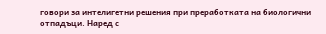говори за интелигетни решения при преработката на биологични отпадъци. Наред с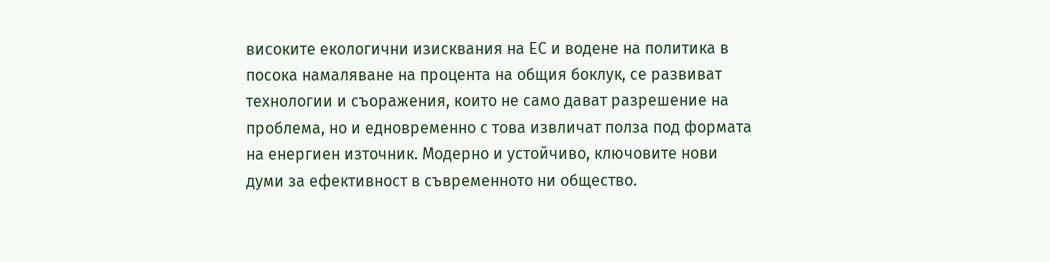високите екологични изисквания на ЕС и водене на политика в посока намаляване на процента на общия боклук, се развиват технологии и съоражения, които не само дават разрешение на проблема, но и едновременно с това извличат полза под формата на енергиен източник. Модерно и устойчиво, ключовите нови думи за ефективност в съвременното ни общество.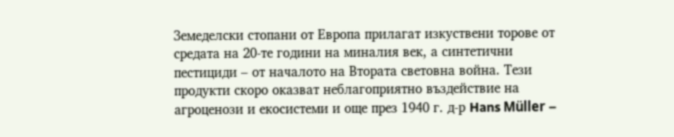Земеделски стопани от Европа прилагат изкуствени торове от средата на 20-те години на миналия век, а синтетични пестициди – от началото на Втората световна война. Тези продукти скоро оказват неблагоприятно въздействие на агроценози и екосистеми и още през 1940 г. д-р Hans Müller –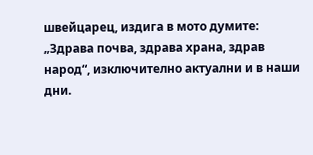швейцарец, издига в мото думите: „Здрава почва, здрава храна, здрав народ“, изключително актуални и в наши дни.